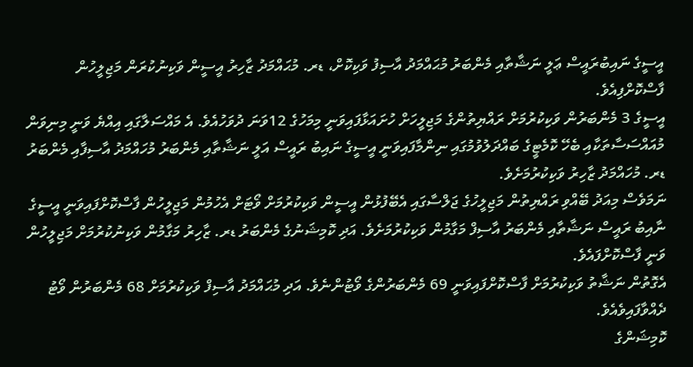އީސީގެ ނައިބުރައީސް ޢަލީ ނަޝާތާއި މެންބަރު މުޙައްމަދު އާސިފު ވަކިކޮށް، ޑރ. މުޙައްމަދު ޒާހިރު އީސީން ވަކިނުކުރަން މަޖިލީހުން ފާސްކޮށްފިއެވެ.
އީސީގެ 3 މެންބަރުން ވަކިކުރުމަށް ރައްޔިތުންގެ މަޖިލީހަށް ހުށައަޅާފައިވަނީ މިމަހުގެ 12ވަނަ ދުވަހުއެވެ. އެ މައްސަލާގައި އިއްޔެ ވަނީ މިނިވަން މުއައްސަސާތަކާއި ބެހޭ ކޮމެޓީގެ ބައްދަލުވުމުގައި ނިންމާފައިވަނީ އީސީގެ ނައިބު ރައީސް އަލީ ނަޝާތާއި މެންބަރު މުހައްމަދު އާސިފާއި މެންބަރު ޑރ. މުހައްމަދު ޒާހިރު ވަކިކުރުމަށެވެ.
ނަމަވެސް މިއަދު ބޭއްވި ރައްޔިތުން މަޖިލީހުގެ ޖަލްސާގައި އެބޭފުޅުން އީސީން ވަކިކުރުމަށް ވޯޓަށް އެހުމުން މަޖިލީހުން ފާސްކޮށްފައިވަނީ އީސީގެ ނާއިބު ރައީސް ނަޝާތާއި މެންބަރު އާސިފް މަގާމުން ވަކިކުރުމަށެވެ. އަދި ކޮމިޝަނުގެ މެންބަރު ޑރ. ޒާހިރު މަގާމުން ވަކިނުކުރުމަށް މަޖިލީހުން ވަނީ ފާސްކޮށްފައެވެ.
އެގޮތުން ނަޝާތު ވަކިކުރުމަށް ފާސްކޮށްފައިވަނީ 69 މެންބަރުންގެ ވޯޓުންނެވެ. އަދި މުޙައްމަދު އާސިފް ވަކިކުރުމަށް 68 މެންބަރުން ވޯޓު ދެއްވާފައިވެއެވެ.
ކޮމިޝަންގެ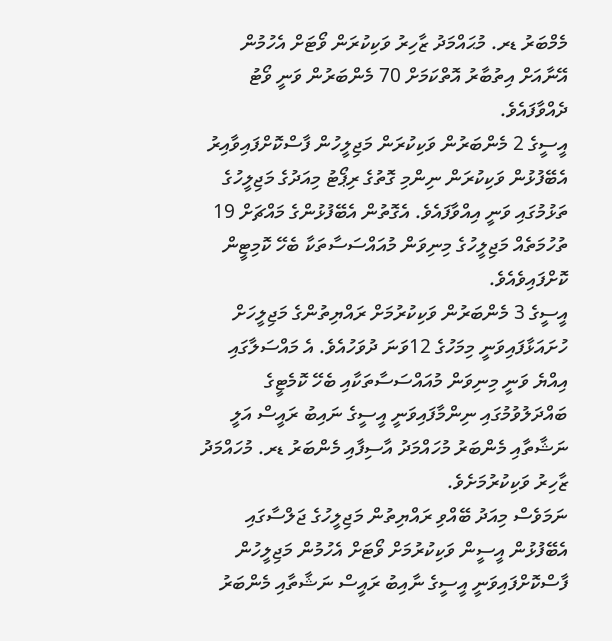މެމްބަރު ޑރ. މުޙައްމަދު ޒާހިރު ވަކިކުރަން ވޯޓަށް އެހުމުން އޭނާއަށް އިތުބާރު އޮތްކަމަށް 70 މެންބަރުން ވަނީ ވޯޓު ދެއްވާފައެވެ.
އީސީގެ 2 މެންބަރުން ވަކިކުރަން މަޖިލީހުން ފާސްކޮށްފައިވާއިރު އެބޭފުޅުން ވަކިކުރަން ނިންމި ގޮތުގެ ރިޕޯޓު މިއަދުގެ މަޖިލީހުގެ ތަޅުމުގައި ވަނީ އިއްވާފައެވެ. އެގޮތުން އެބޭފުޅުންގެ މައްޗަށް 19 ތުހުމަތެއް މަޖިލީހުގެ މިނިވަން މުއައްސަސާތަކާ ބެހޭ ކޮމިޓީން ކޮށްފައިވެއެވެ.
އީސީގެ 3 މެންބަރުން ވަކިކުރުމަށް ރައްޔިތުންގެ މަޖިލީހަށް ހުށައަޅާފައިވަނީ މިމަހުގެ 12ވަނަ ދުވަހުއެވެ. އެ މައްސަލާގައި އިއްޔެ ވަނީ މިނިވަން މުއައްސަސާތަކާއި ބެހޭ ކޮމެޓީގެ ބައްދަލުވުމުގައި ނިންމާފައިވަނީ އީސީގެ ނައިބު ރައީސް އަލީ ނަޝާތާއި މެންބަރު މުހައްމަދު އާސިފާއި މެންބަރު ޑރ. މުހައްމަދު ޒާހިރު ވަކިކުރުމަށެވެ.
ނަމަވެސް މިއަދު ބޭއްވި ރައްޔިތުން މަޖިލީހުގެ ޖަލްސާގައި އެބޭފުޅުން އީސީން ވަކިކުރުމަށް ވޯޓަށް އެހުމުން މަޖިލީހުން ފާސްކޮށްފައިވަނީ އީސީގެ ނާއިބު ރައީސް ނަޝާތާއި މެންބަރު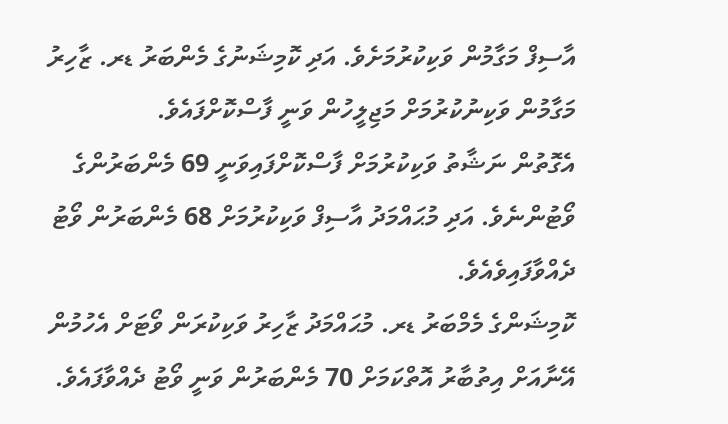އާސިފް މަގާމުން ވަކިކުރުމަށެވެ. އަދި ކޮމިޝަނުގެ މެންބަރު ޑރ. ޒާހިރު މަގާމުން ވަކިނުކުރުމަށް މަޖިލީހުން ވަނީ ފާސްކޮށްފައެވެ.
އެގޮތުން ނަޝާތު ވަކިކުރުމަށް ފާސްކޮށްފައިވަނީ 69 މެންބަރުންގެ ވޯޓުންނެވެ. އަދި މުޙައްމަދު އާސިފް ވަކިކުރުމަށް 68 މެންބަރުން ވޯޓު ދެއްވާފައިވެއެވެ.
ކޮމިޝަންގެ މެމްބަރު ޑރ. މުޙައްމަދު ޒާހިރު ވަކިކުރަން ވޯޓަށް އެހުމުން އޭނާއަށް އިތުބާރު އޮތްކަމަށް 70 މެންބަރުން ވަނީ ވޯޓު ދެއްވާފައެވެ.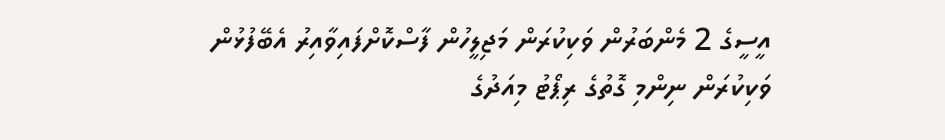އީސީގެ 2 މެންބަރުން ވަކިކުރަން މަޖިލީހުން ފާސްކޮށްފައިވާއިރު އެބޭފުޅުން ވަކިކުރަން ނިންމި ގޮތުގެ ރިޕޯޓު މިއަދުގެ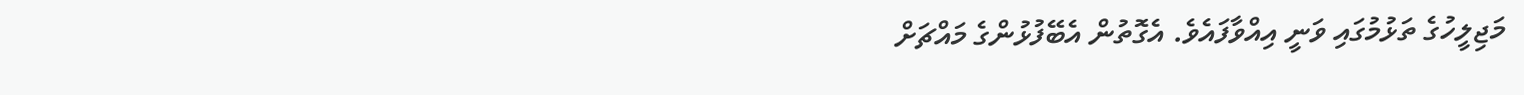މަޖިލީހުގެ ތަޅުމުގައި ވަނީ އިއްވާފައެވެ. އެގޮތުން އެބޭފުޅުންގެ މައްޗަށް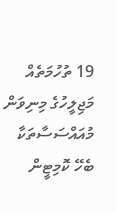19 ތުހުމަތެއް މަޖިލީހުގެ މިނިވަން މުއައްސަސާތަކާ ބެހޭ ކޮމިޓީން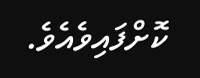ކޮށްފައިވެއެވެ.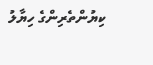ކިޔުންތެރިންގެ ހިޔާލު